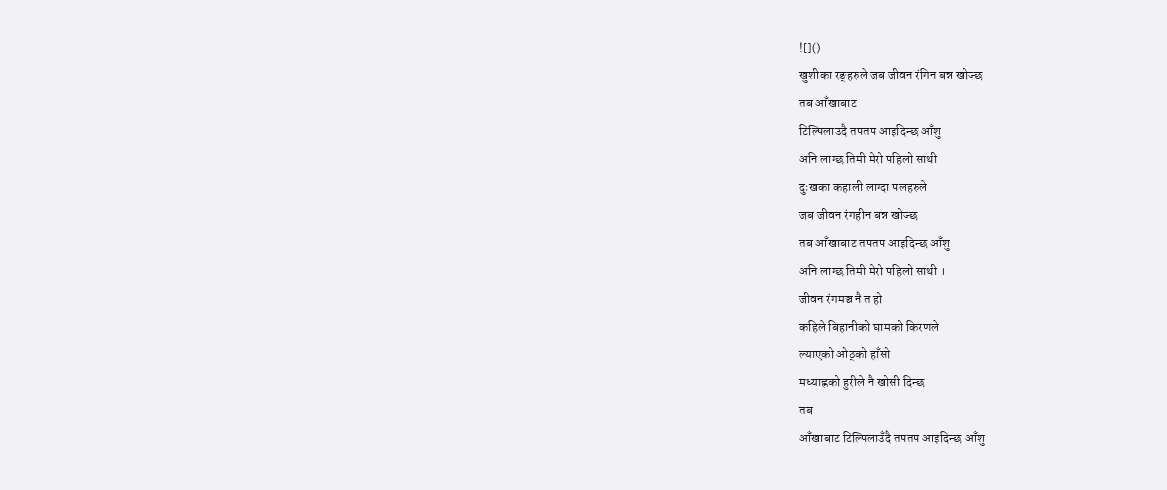![]()
खुशीका रङ्हरुले जब जीवन रंगिन बन्न खोज्छ
तब आँखाबाट
टिल्पिलाउदै तपतप आइदिन्छ आँशु
अनि लाग्छ तिमी मेरो पहिलो साथी
दुःखका कहाली लाग्दा पलहरुले
जब जीवन रंगहीन बन्न खोज्छ
तब आँखाबाट तपतप आइदिन्छ आँशु
अनि लाग्छ तिमी मेरो पहिलो साथी ।
जीवन रंगमञ्च नै त हो
कहिले बिहानीको घामको किरणले
ल्याएको ओठ्को हाँसो
मध्याह्नको हुरीले नै खोसी दिन्छ
तब
आँखाबाट टिल्पिलाउँदै तपतप आइदिन्छ आँशु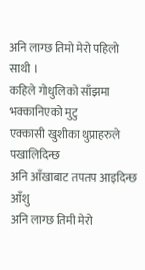अनि लाग्छ तिमो मेरो पहिलो साथी ।
कहिले गोधुलिको साँझमा भक्कानिएको मुटु
एक्कासी खुशीका थुप्राहरुले पखालिदिन्छ
अनि आँखाबाट तपतप आइदिन्छ आँशु
अनि लाग्छ तिमी मेरो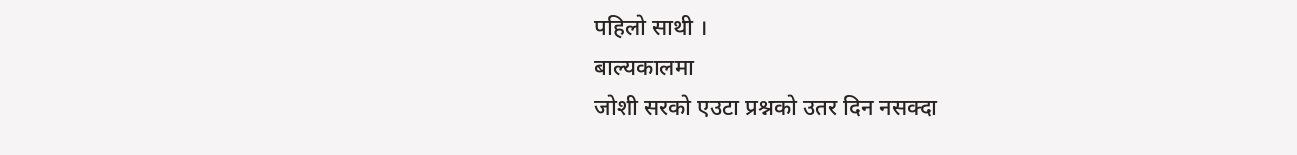पहिलो साथी ।
बाल्यकालमा
जोशी सरको एउटा प्रश्नको उतर दिन नसक्दा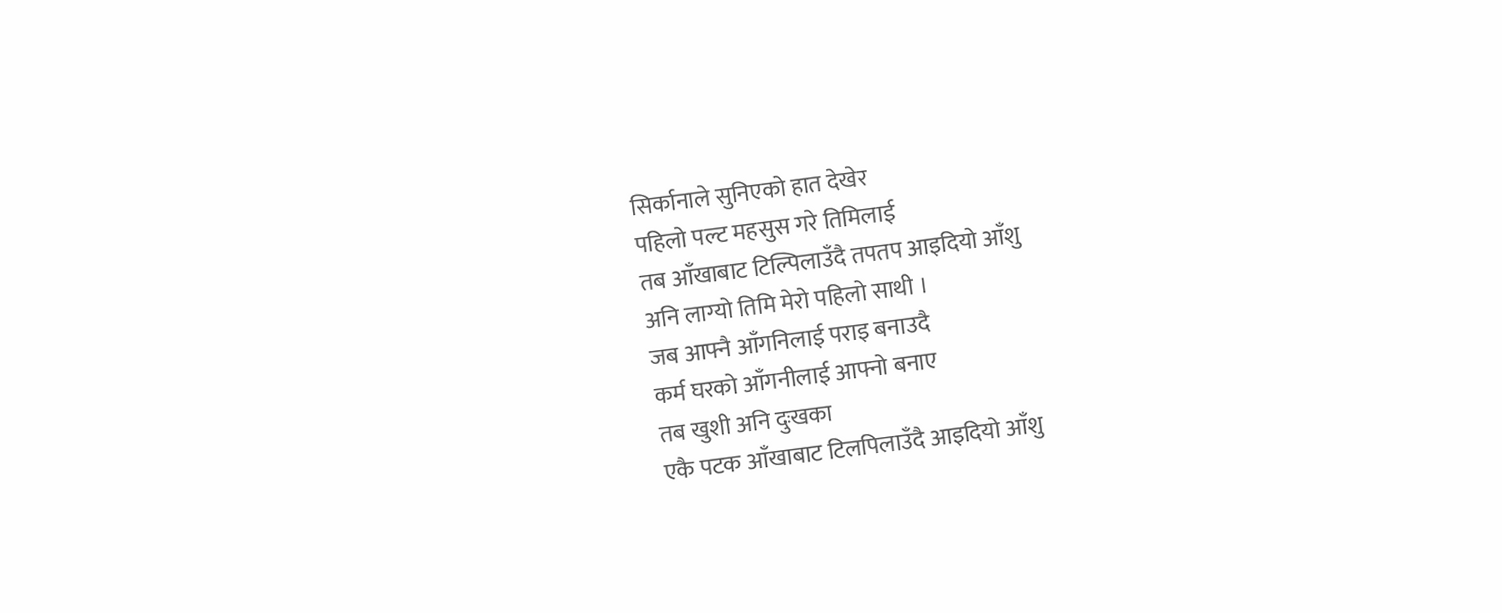सिर्कानाले सुनिएको हात देखेर
पहिलो पल्ट महसुस गरे तिमिलाई
तब आँखाबाट टिल्पिलाउँदै तपतप आइदियो आँशु
अनि लाग्यो तिमि मेरो पहिलो साथी ।
जब आफ्नै आँगनिलाई पराइ बनाउदै
कर्म घरको आँगनीलाई आफ्नो बनाए
तब खुशी अनि दुःखका
एकै पटक आँखाबाट टिलपिलाउँदै आइदियो आँशु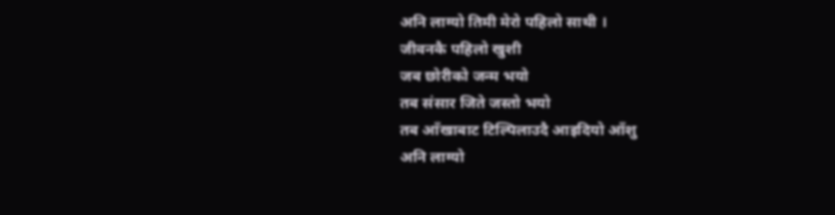अनि लाग्यो तिमी मेरो पहिलो साथी ।
जीवनकै पहिलो खुशी
जब छोरीको जन्म भयो
तब संसार जिते जस्तो भयो
तब आँखाबाट टिल्पिलाउदै आइदियो आँशु
अनि लाग्यो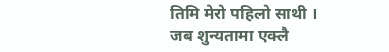तिमि मेरो पहिलो साथी ।
जब शुन्यतामा एक्लै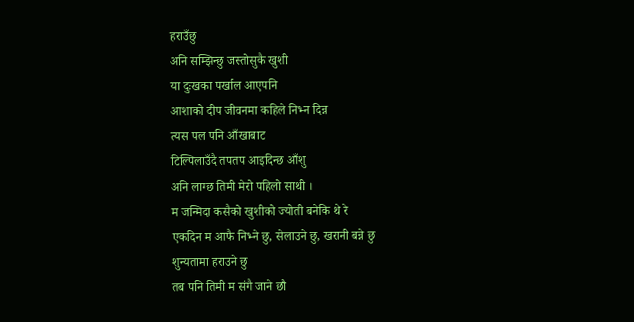हराउँछु
अनि सम्झिन्छु जस्तोसुकै खुशी
या दुःखका पर्खाल आएपनि
आशाको दीप जीवनमा कहिले निभ्न दिन्न
त्यस पल पनि आँखाबाट
टिल्पिलाउँदै तपतप आइदिन्छ आँशु
अनि लाग्छ तिमी मेरो पहिलो साथी ।
म जन्मिदा कसैको खुशीको ज्योती बनेकि थे रे
एकदिन म आफै निभ्ने छु, सेलाउने छु, खरानी बन्ने छु
शुन्यतामा हराउने छु
तब पनि तिमी म संगै जाने छौ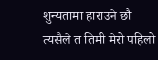शुन्यतामा हाराउने छौ
त्यसैले त तिमी मेरो पहिलो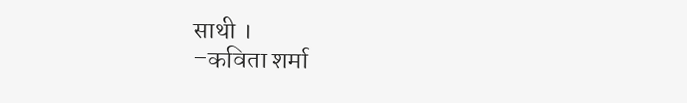साथी ।
–कविता शर्मा